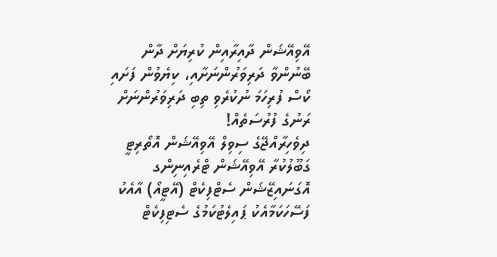އޭވިއޭޝަން ދާއިރާއިން ކުރިޔަށް ދާން ބޭނުންވާ ދަރިވަރުންނަށާއި، ކިޔެވުން ފަށައި ކޯސް ފުރިހަމަ ނުކުރެވި ތިބި ދަރިވަރުންނަށް ރަނުގެ ފުރުސަތެއް!
ދިވެހިރާއްޖޭގެ ސިވިލް އޭވިއޭޝަން އޮތޯރިޓީ ގަބޫލުކުރާ އޭވިއޭޝަން ޓްރެއިނިންގ އޮގަނައިޒޭޝަން ސެޓްފިކެޓް (އޭޓީއޯ) އާއެކު ފަސޭހަކަމާއެކު ޕައިލެޓުކަމުގެ ސެޓިފިކެޓް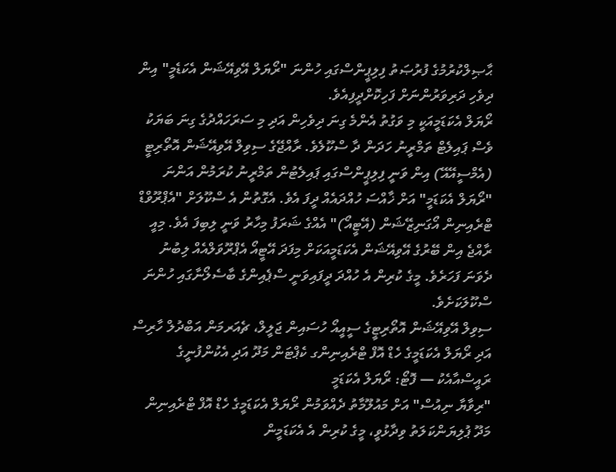ޙާޞިލްކުރުމުގެ ފުރުޞަތު ފިލިޕީންސްގައި ހުންނަ "ރޯޔަލް އޭވިއޭޝަން އެކަޑެމީ" އިން ދިވެހި ދަރިވަރުންނަށް ފަހިކޮށްދީފިއެވެ.
ރޯޔަލް އެކަޑަމީއަކީ މި ވަގުތު އެންމެ ގިނަ ދިވެހިން އަދި މި ސަރަހައްދުގެ ގިނަ ބަޔަކު ވެސް ޕައިލެޓް ތަމްރީނު ހަދަން ދާ ސްކޫލެވެ. ރާއްޖޭގެ ސިވިލް އޭވިއޭޝަން އޮތޯރިޓީ (އެމްސީއޭއޭ) އިން ވަނީ ފިލިޕީންސްގައި ޕައިލެޓުން ތަމްރީނު ކުރަމުން އަންނަ  "ރޯޔަލް އެކަޑަމީ" އަށް ޚާއްސަ ހުއްދައެއް ދީފަ އެވެ. އެގޮތުން އެ ސްކޫލަށް "އެޕްރޫވްޑް ޓްރެއިނިން އޯގަނިޒޭޝަން (އޭޓީއޯ)" އެއްގެ ޝަރަފު މިހާރު ވަނީ ލިބިފަ އެވެ. މިއީ ރާއްޖެ އިން ބޭރުގެ އޭވިއޭޝަން އެކަޑަމީއަކަށް މިފަދަ އޭޓީއޯ އެޕްރޫވަލްއެއް ލިބުނު ދެވަނަ ފަހަރެވެ. މީގެ ކުރިން އެ ހުއްދަ ދީފައިވަނީ ސްޕެއިންގެ ބާސެލޯނާގައި ހުންނަ ސްކޫލަކަށެވެ.
ސިވިލް އޭވިއޭޝަން އޮތޯރިޓީގެ ސީއީއޯ ހުސައިން ޖަލީލް، ޗެއަރމަން އަބްދުލް ހާރިސް އަދި ރޯޔަލް އެކަޑަމީގެ ހެޑް އޮފް ޓްރެއިނިންގ ކެޕްޓަން މަދޫ އަދި އެކުންފުނީގެ ރައީސްއާއެކު — ފޮޓޯ: ރޯޔަލް އެކަޑަމީ
"ރިވާޔާ ނިއުސް" އަށް މައުލޫމާތު ދެއްވަމުން ރޯޔަލް އެކަޑަމީގެ ހެޑް އޮފް ޓްރެއިނިން މަދޫ ޕުލިޔަންކަލަތު ވިދާޅުވީ، މީގެ ކުރިން އެ އެކަޑަމީން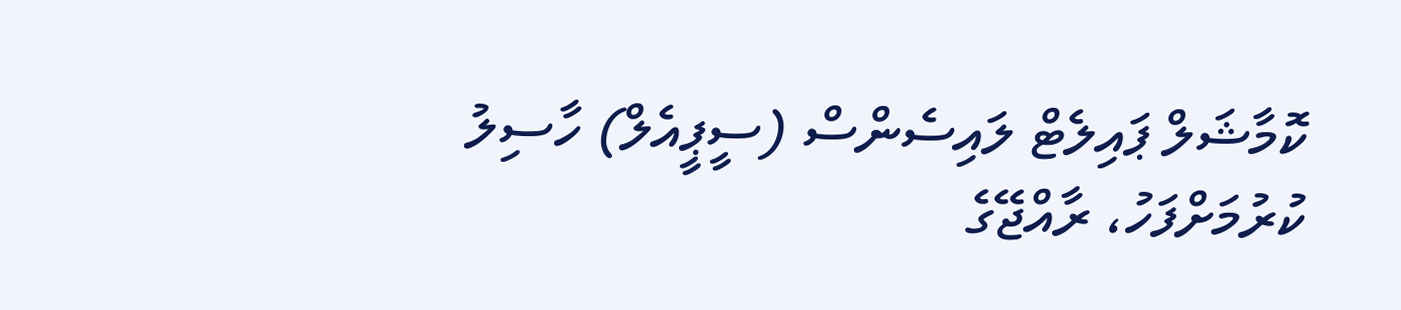ކޮމާޝަލް ޕައިލެޓް ލައިސެންސް (ސީޕީއެލް) ހާސިލު ކުރުމަށްފަހު، ރާއްޖޭގެ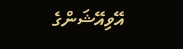އޭވިއޭޝަންގެ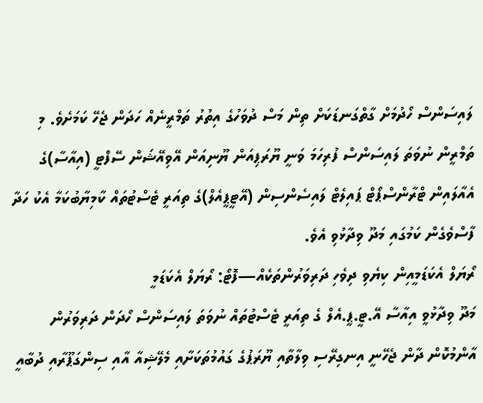ލައިސަންސް ހޯދުމަށް ގާތްގަނޑަކަށް ތިން މަސް ދުވަހުގެ އިތުރު ތަމްރީނެއް ހަދަން ޖެހޭ ކަމަށެވެ. މި ތަމްރީން ނުވަތަ ލައިސަންސް ފުރިހަމަ ވަނީ ޔޫރަޕިއަން ޔޫނިއަން އޭވިއޭޝަން ސޭފްޓީ (އިއާސާ)ގެ އެއާލައިން ޓްރާންސްޕޯޓް ޕައިލެޓް ލައިސެންސިން (އޭޓީޕީއެލް)ގެ ތިއަރީ ޓެސްޓުތައް ކާމިޔާބުކަމާ އެކު ހަދާ ފާސްވެގެން ކަމުގައި މަދޫ ވިދާޅުވި އެވެ.
ރޯޔަލް އެކަޑަމީއިން ކިޔެވި ދިވެހި ދަރިވަރުންތަކެއް—ފޮޓޯ: ރޯޔަލް އެކަޑަމީ
މަދޫ ވިދާޅުވީ އިއާސާ އޭ.ޓީ.ޕީ.އެލް ގެ ތިއަރީ ޓެސްޓުތައް ނުވަތަ ލައިސަންސް ހޯދަން ދަރިވަރުން އާންމުކޮން ދާން ޖެހޭނީ އިނގިރޭސި ވިލާތާއި ޔޫރަޕުގެ ގައުމުތަކަށާއި މެލޭޝިއާ އާއި ސިންގަޕޫރާއި ދުބާއީ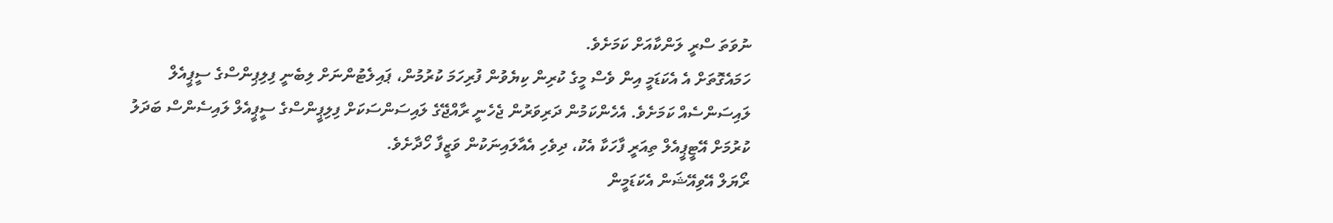ނުވަތަ ސްރީ ލަންކާއަށް ކަމަށެވެ.
ހަމައެގޮތަށް އެ އެކަޑަމީ އިން ވެސް މީގެ ކުރިން ކިޔެވުން ފުރިހަމަ ކުރުމުން، ޕައިލެޓުންނަށް ލިބެނީ ފިލިޕިންސްގެ ސީޕީއެލް ލައިސަންސެއް ކަމަށެވެ. އެހެންކަމުން ދަރިވަރުން ޖެހެނީ ރާއްޖޭގެ ލައިސަންސަކަށް ފިލިޕީންސްގެ ސީޕީއެލް ލައިސެންސް ބަދަލު ކުރުމަށް އޭޓީޕީއެލް ތިއަރީ ފާހަކާ އެކު، ދިވެހި އެއާލައިނަކުން ވަޒީފާ ހޯދާށެވެ.
ރޯޔަލް އޭވިއޭޝަން އެކަޑަމީން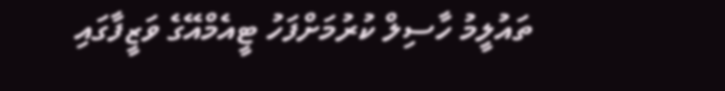ތައުލީމު ހާސިލް ކުރުމަށްފަހު ޓީއެމްއޭގެ ވަޒީފާގައި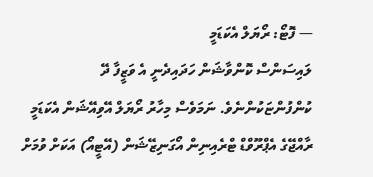— ފޮޓޯ: ރޯޔަލް އެކަޑަމީ
ލައިސަންސް ކޮންވާޝަން ހަދައިދެނީ އެ ވަޒީފާ ދޭ ކުންފުންޏަކުންނެވެ. ނަމަވެސް މިހާރު ރޯޔަލް އޭވިއޭޝަން އެކަޑަމީ ރާއްޖޭގެ އެޕްރޫވްޑް ޓްރެއިނިން އޯގަނިޒޭޝަން (އޭޓީއޯ) އަކަށް ވުމަށް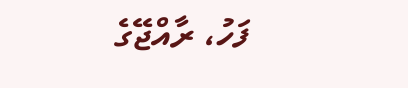ފަހު، ރާއްޖޭގެ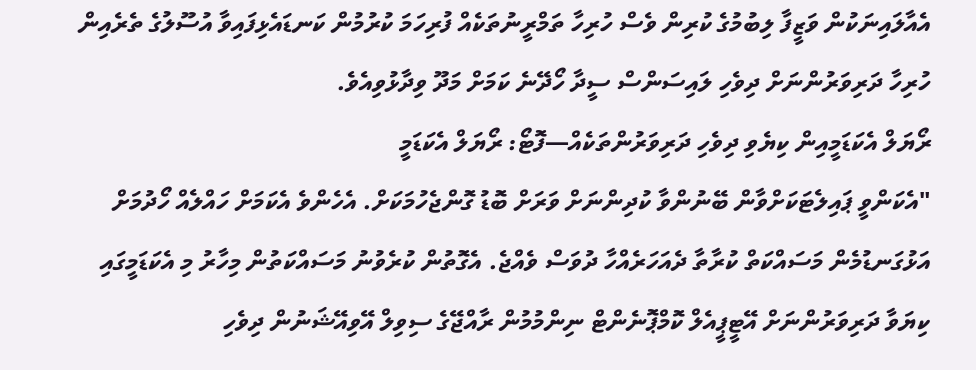އެއާލައިނަކުން ވަޒީފާ ލިބުމުގެ ކުރިން ވެސް ހުރިހާ ތަމްރީނުތަކެއް ފުރިހަމަ ކުރުމުން ކަނޑައެޅިފައިވާ އުސޫލުގެ ތެރެއިން ހުރިހާ ދަރިވަރުންނަށް ދިވެހި ލައިސަންސް ސީދާ ހޯދޭނެ ކަމަށް މަދޫ ވިދާޅުވިއެވެ.
ރޯޔަލް އެކަޑަމީއިން ކިޔެވި ދިވެހި ދަރިވަރުންތަކެއް—ފޮޓޯ: ރޯޔަލް އެކަޑަމީ
"އެކަންވީ ޕައިލެޓަކަށްވާން ބޭނުންވާ ކުދިންނަށް ވަރަށް ބޮޑު ގޮންޖެހުމަކަށް. އެހެންވެ އެކަމަށް ހައްލެއް ހޯދުމަށް އަޅުގަނޑުމެން މަސައްކަތް ކުރާތާ ދެއަހަރެއްހާ ދުވަސް ވެއްޖެ. އެގޮތުން ކުރެވުނު މަސައްކަތުން މިހާރު މި އެކަޑަމީގައި ކިޔަވާ ދަރިވަރުންނަށް އޭޓީޕީއެލް ކޮމްޕޮނެންޓް ނިންމުމުން ރާއްޖޭގެ ސިވިލް އޭވިއޭޝަނުން ދިވެހި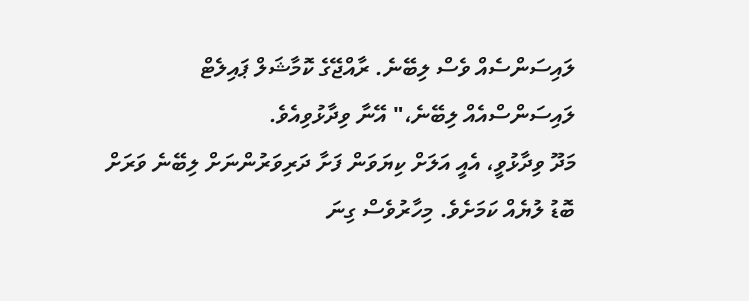ލައިސަންސެއް ވެސް ލިބޭނެ. ރާއްޖޭގެ ކޮމާޝަލް ޕައިލެޓް ލައިސަންސްއެއް ލިބޭނެ،" އޭނާ ވިދާޅުވިއެވެ.
މަދޫ ވިދާޅުވީ، އެއީ އަލަށް ކިޔަވަން ފަށާ ދަރިވަރުންނަށް ލިބޭނެ ވަރަށް ބޮޑު ލުޔެއް ކަމަށެވެ. މިހާރުވެސް ގިނަ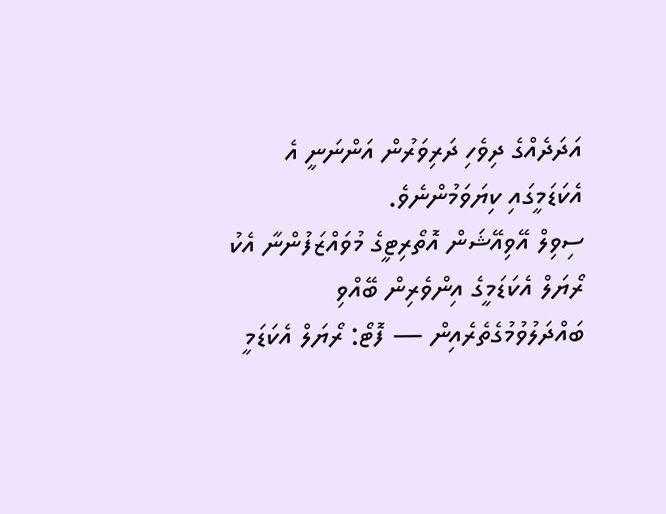އަދަދެއްގެ ދިވެހި ދަރިވަރުން އަންނަނީ އެ އެކަޑަމީގައި ކިޔަވަމުންނެވެ.
ސިވިލް އޭވިއޭޝަން އޮތޯރިޓީގެ މުވައްޒަފުންނާ އެކު ރޯޔަލް އެކަޑަމީގެ އިންވެރިން ބޭއްވި ބައްދަލުވުމުގެތެރެއިން — ފޮޓޯ: ރޯޔަލް އެކަޑަމީ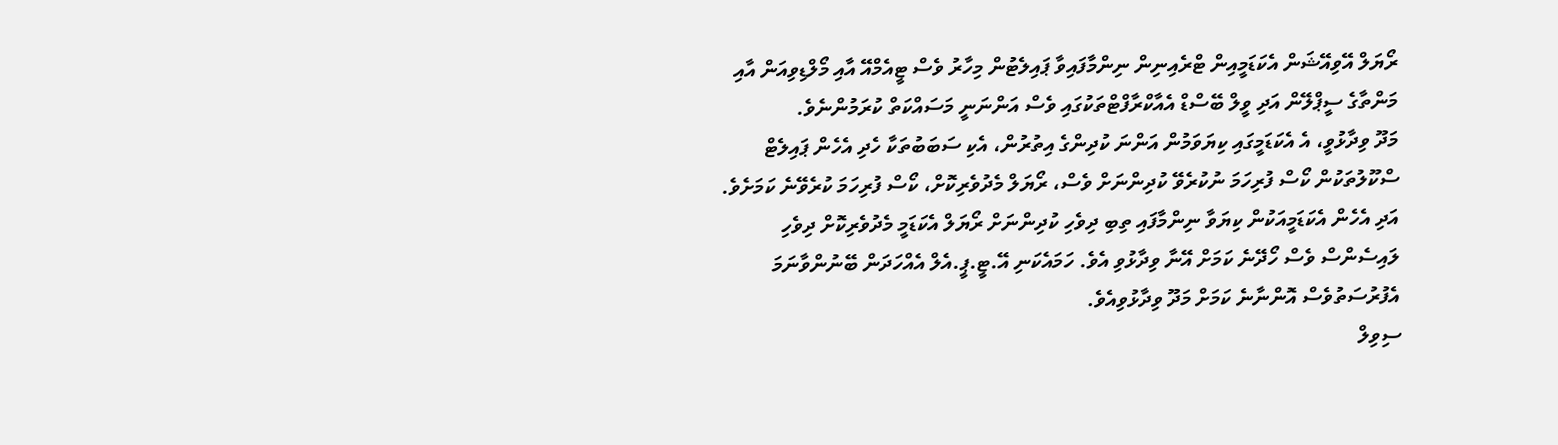ރޯޔަލް އޭވިއޭޝަން އެކަޑަމީއިން ޓްރެއިނިން ނިންމާފައިވާ ޕައިލެޓުން މިހާރު ވެސް ޓީއެމްއޭ އާއި މޯލްޑިވިއަން އާއި މަންތާގެ ސީޕްލޭން އަދި ވީލް ބޭސްޑް އެއާކްރާފްޓްތަކުގައި ވެސް އަންނަނީ މަސައްކަތް ކުރަމުންނެވެ.
މަދޫ ވިދާޅުވީ، އެ އެކަޑަމީގައި ކިޔަވަމުން އަންނަ ކުދިންގެ އިތުރުން، އެކި ސަބަބުތަކާ ހެދި އެހެން ޕައިލެޓް ސްކޫލުތަކުން ކޯސް ފުރިހަމަ ނުކުރެވޭ ކުދިންނަށް ވެސް، ރޯޔަލް މެދުވެރިކޮށް، ކޯސް ފުރިހަމަ ކުރެވޭނެ ކަމަށެވެ. އަދި އެހެން އެކަޑަމީއަކުން ކިޔަވާ ނިންމާފައި ތިބި ދިވެހި ކުދިންނަށް ރޯޔަލް އެކަޑަމީ މެދުވެރިކޮށް ދިވެހި ލައިސެންސް ވެސް ހޯދޭނެ ކަމަށް އޭނާ ވިދާޅުވި އެވެ. ހަމައެކަނި އޭ.ޓީ.ޕީ.އެލް އެއްހަދަން ބޭނުންވާނަމަ އެފުރުސަތުވެސް އޮންނާނެ ކަމަށް މަދޫ ވިދާޅުވިއެވެ.
ސިވިލް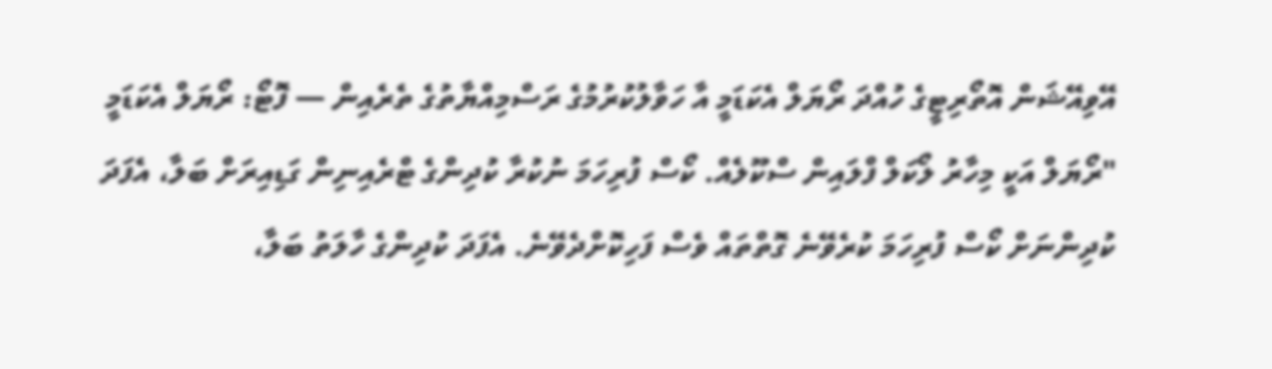އޭވިއޭޝަން އޮތޯރިޓީގެ ހުއްދަ ރޯޔަލް އެކަޑަމީ އާ ހަވާލުކުރުމުގެ ރަސްމިއްޔާތުގެ ތެރެއިން — ފޮޓޯ: ރޯޔަލް އެކަޑަމީ
"ރޯޔަލް އަކީ މިހާރު ލޯކަލް ފްލައިން ސްކޫލެއް. ކޯސް ފުރިހަމަ ނުކުރާ ކުދިންގެ ޓްރެއިނިން ގަޑިއިރަށް ބަލާ، އެފަދަ ކުދިންނަށް ކޯސް ފުރިހަމަ ކުރެވޭނެ ގޮތްތައް ވެސް ފަހިކޮށްދެވޭނެ. އެފަދަ ކުދިންގެ ހާލަތު ބަލާ،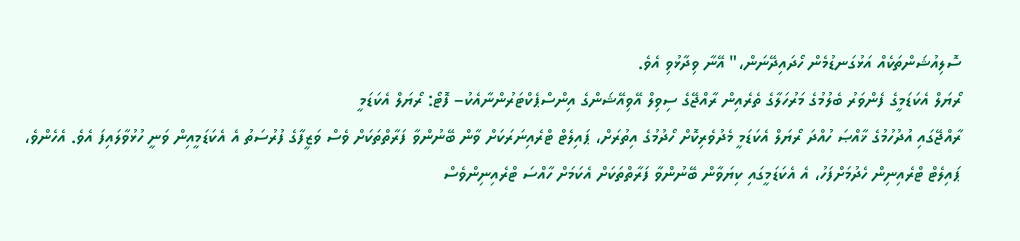ސޮލިއުޝަންތަކެއް އަޅުގަނޑުމެން ހޯދައިދޭނަން،" އޭނާ ވިދާޅުވި އެވެ.
ރޯޔަލް އެކަޑަމީގެ ފެންވަރު ބެލުމުގެ މަރުހަލާގެ ތެރެއިން ރާއްޖޭގެ ސިވިލް އޭވިއޭޝަންގެ އިންސްޕެކްޓަރުންނާއެކު– ފޮޓޯ: ރޯޔަލް އެކަޑަމީ
ރާއްޖޭގައި އުދުހުމުގެ ޚާއްޞަ ހުއްދަ ރޯޔަލް އެކަޑަމީ މެދުވެރިކޮށް ހޯދުމުގެ އިތުރަށް، ޕައިލެޓް ޓްރެއިނަރަކަށް ވާން ބޭނުންވާ ފަރާތްތަކަށް ވެސް ވަޒީފާގެ ފުރުސަތު އެ އެކަޑަމީއިން ވަނީ ހުޅުވާލައިފަ އެވެ. އެހެންވެ، ޕައިލެޓް ޓްރެއިނިން ހެދުމަށްފަހު، އެ އެކަޑަމީގައި ކިޔަވާން ބޭނުންވާ ފަރާތްތަކަށް އެކަމަށް ހާއްސަ ޓްރެއިނިންވެސް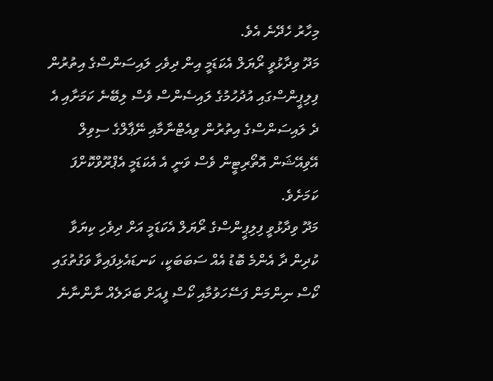މިހާރު ހެދޭނެ އެވެ.
މަދޫ ވިދާޅުވީ ރޯޔަލް އެކަޑަމީ އިން ދިވެހި ލައިސަންސްގެ އިތުރުން ފިލިޕީންސްގައި އުދުހުމުގެ ލައިސެންސް ވެސް ލިބޭނެ ކަމަށާއި އެ ދެ ލައިސަންސްގެ އިތުރުން ވިއެޓްނާމާއި ނޭޕާލްގެ ސިވިލް އޭވިއޭޝަން އޮތޯރިޓީން ވެސް ވަނީ އެ އެކަޑަމީ އެޕްރޫވްކޮށްފަ ކަމަށެވެ.
މަދޫ ވިދާޅުވީ ފިލިޕީންސްގެ ރޯޔަލް އެކަޑަމީ އަށް ދިވެހި ކިޔަވާ ކުދިން ދާ އެންމެ ބޮޑު އެއް ސަބަބަކީ، ކަނޑައެޅިފައިވާ ވަގުތުގައި ކޯސް ނިންމަން ފަސޭހަވުމާއި ކޯސް ފީއަށް ބަދަލެއް ނާންނާނެ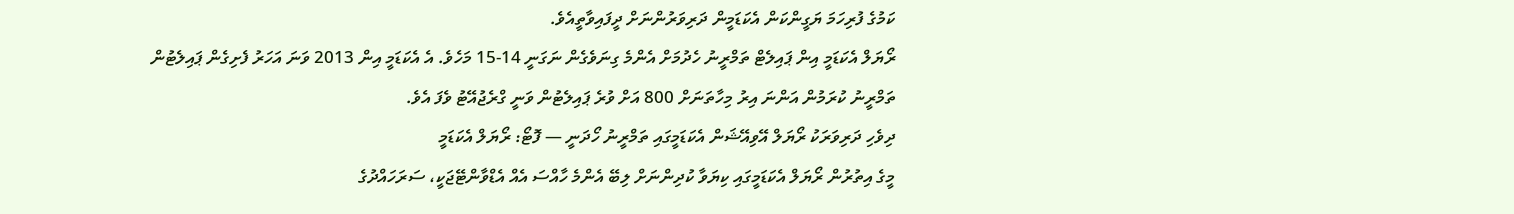ކަމުގެ ފުރިހަމަ ޔަގީންކަން އެކަޑަމީން ދަރިވަރުންނަށް ދީފައިވާތީއެވެ.
ރޯޔަލް އެކަޑަމީ އިން ޕައިލެޓް ތަމްރީނު ހެދުމަށް އެންމެ ގިނަވެގެން ނަގަނީ 14-15 މަހެވެ. އެ އެކަޑަމީ އިން 2013 ވަނަ އަހަރު ފެށިގެން ޕައިލެޓުން ތަމްރީނު ކުރަމުން އަންނަ އިރު މިހާތަނަށް 800 އަށް ވުރެ ޕައިލެޓުން ވަނީ ގްރެޖުއޭޓު ވެފަ އެވެ.
ދިވެހި ދަރިވަރަކު ރޯޔަލް އޭވިއޭޝަން އެކަޑަމީގައި ތަމްރީނު ހޯދަނީ — ފޮޓޯ: ރޯޔަލް އެކަޑަމީ
މީގެ އިތުރުން ރޯޔަލް އެކަޑަމީގައި ކިޔަވާ ކުދިންނަށް ލިބޭ އެންމެ ހާއްސަ އެއް އެޑްވާންޓޭޖަކީ، ސަރަހައްދުގެ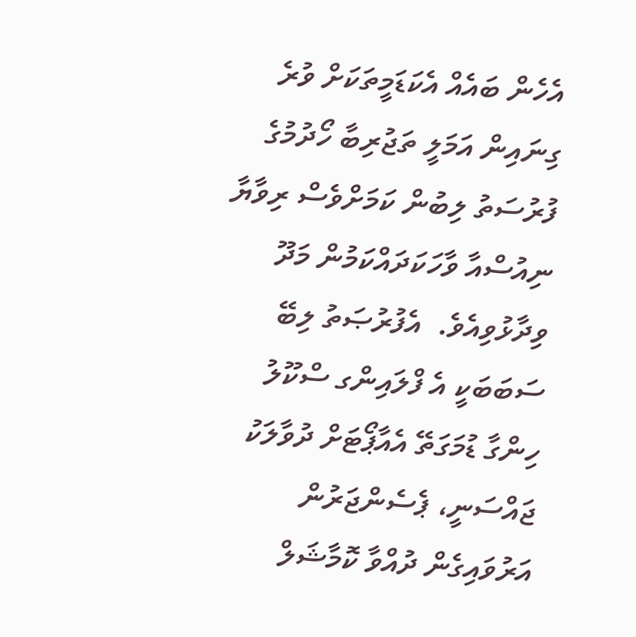އެހެން ބައެއް އެކަޑަމީތަކަށް ވުރެ ގިނައިން އަމަލީ ތަޖުރިބާ ހޯދުމުގެ ފުރުސަތު ލިބުން ކަމަށްވެސް ރިވާޔާ ނިއުސްއާ ވާހަކަދައްކަމުން މަދޫ ވިދާޅުވިއެވެ.  އެފުރުޞަތު ލިބޭ ސަބަބަކީ އެ ފްލައިންގ ސްކޫލު ހިންގާ ޑުމަގަތޭ އެއާޕޯޓަށް ދުވާލަކު ޖައްސަނީ، ޕެސެންޖަރުން އަރުވައިގެން ދުއްވާ ކޮމާޝަލް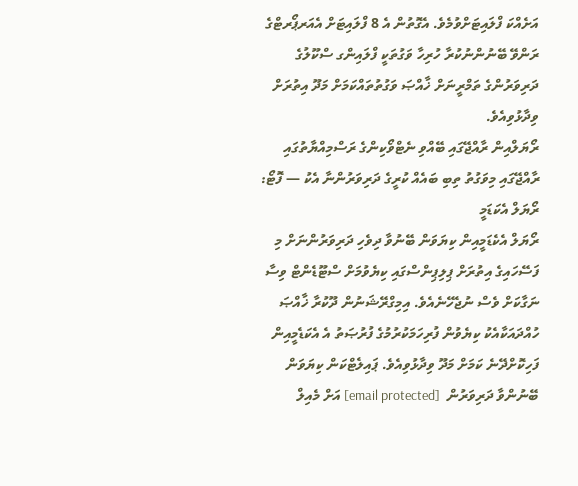އަށެއްކަ ފްލައިޓަށްވުމެވެ. އެގޮތުން އެ 8 ފްލައިޓަށް އެއަރޕޯރޓްގެ ރަންވޭ ބޭނުންނުކުރާ ހުރިހާ ވަގުތަކީ ފްލައިންގ ސްކޫލުގެ ދަރިވަރުންގެ ތަމްރީނަށް ޚާއްޞަ ވަގުތުތައްކަމަށް މަދޫ އިތުރަށް ވިދާޅުވިއެވެ.
ރޯޔަލްއިން ރާއްޖޭގައި ބޭއްވި ނެޓްވޯކިންގެ ރަސްމިއްޔާތުގައި ރާއްޖޭގައި މިވަގުތު ތިބި ބައެއް ކުރީގެ ދަރިވަރުންނާ އެކު — ފޮޓޯ: ރޯޔަލް އެކަޑަމީ
ރޯޔަލް އެކެޑަމީއިން ކިޔަވަން ބޭނުވާ ދިވެހި ދަރިވަރުންނަށް މި ފަސޭހައިގެ އިތުރަށް ޕިލިޕިންސްގައި ކިޔެވުމަށް ސްޓޫޑެންޓް ވިސާ ނަގާކަށް ވެސް ނުޖެހޭނެއެވެ. އިމިގްރޭޝަނުން ދޫކުރާ ޚާއްޞަ ހުއްދައަކާއެކު ކިޔެވުން ފުރިހަމަކުރުމުގެ ފުރުޞަތު އެ އެކަޑެމީއިން ފަހިކޮށްދޭނެ ކަމަށް މަދޫ ވިދާޅުވިއެވެ. ޕައިލެޓްކަން ކިޔަވަން ބޭނުންވާ ދަރިވަރުން  [email protected] އަށް މެއިލް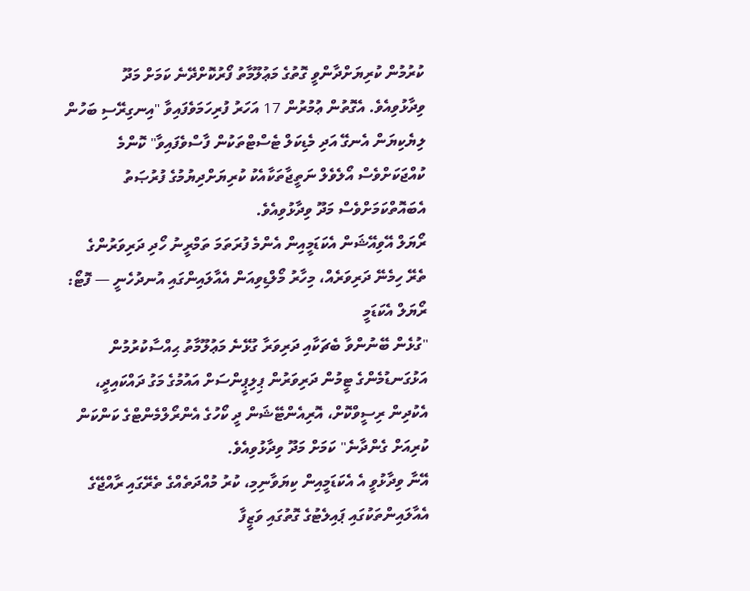ކުރުމުން ކުރިޔަށްދާންވީ ގޮތުގެ މަޢުލޫމާތު ފޯރުކޮށްދޭނެ ކަމަށް މަދޫ ވިދާޅުވިއެވެ. އެގޮތުން ޢުމުރުން 17 އަހަރު ފުރިހަމަވެފައިވާ "އިނގިރޭސި ބަހުން ލިޔެކިޔަން އެނގޭ އަދި މެޑިކަލް ޓެސްޓްތަކުން ފާސްވެފައިވާ" ކޮންމެ ކުއްޖަކަށްވެސް އޯލެވެލް ނަތީޖާތަކާއެކު ކުރިޔަށްދިޔުމުގެ ފުރުޞަތު އެބައޮތްކަމަށްވެސް މަދޫ ވިދާޅުވިއެވެ.
ރޯޔަލް އޭވިއޭޝަން އެކަޑަމީއިން އެންމެ ފުރަތަމަ ތަމްރީނު ހޯދި ދަރިވަރުންގެ ތެރޭ ހިމެނޭ ދަރިވަރެއް، މިހާރު މޯލްޑިވިއަން އެއާލައިންގައި އުނދުހެނީ — ފޮޓޯ: ރޯޔަލް އެކަޑަމީ
"ގުޅެން ބޭނުންވާ ބެޗަކާއި ދަރިވަރާ ގުޅޭނެ މަޢުލޫމާތު ޙިއްސާކުރުމުން އަޅުގަނޑުމެންގެ ޓީމުން ދަރިވަރުން ޕިލިޕީންސަށް އައުމުގެ މަގު ދައްކައިދީ، އެކުދިން ރިސީވްކޮށް، އޮރިއެންޓޭޝަން ދީ ކޯހުގެ އެންރޯލްމެންޓްގެ ކަންކަން ކުރިއަށް ގެންދާނެ" ކަމަށް މަދޫ ވިދާޅުވިއެވެ.
އޭނާ ވިދާޅުވީ އެ އެކަޑަމީއިން ކިޔަވާނިމި، ކުރު މުއްދަތެއްގެ ތެރޭގައި ރާއްޖޭގެ އެއާލައިންތަކުގައި ޕައިލެޓުގެ ގޮތުގައި ވަޒީފާ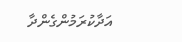އަދާކުރަމުންގެންދާ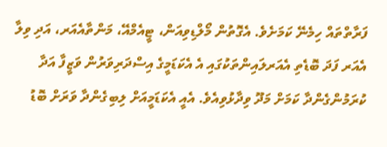ފަރާތްތައް ހިމެނޭ ކަމަށެވެ. އެގޮތުން މޯލްޑިވިއަން، ޓީއެމްއޭ، މަންތާއެއަރ، އަދި ވިލާ އެއަރ ފަދަ ބޮޑެތި އެއަރލައިންތަކުގައި އެ އެކަޑަމީގެ އިސްދަރިވަރުން ވަޒީފާ އަދާ ކުރަމުންގެންދާ ކަމަށް މަދޫ ވިދާޅުވިއެވެ. އެއީ އެކަޑަމީއަށް ލިބިގެންދާ ވަރަށް ބޮޑު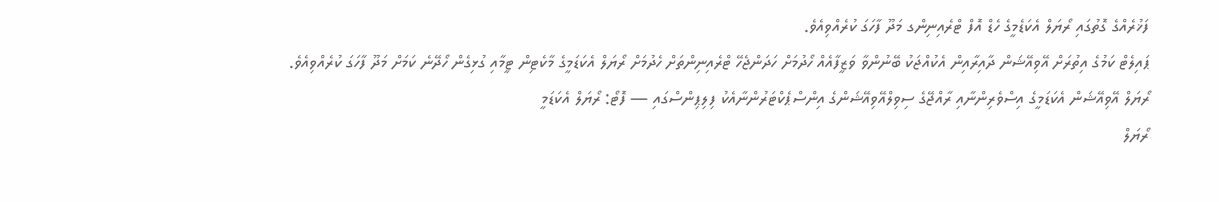ފަޚުރެއްގެ ގޮތުގައި ރޯޔަލް އެކަޑެމީގެ ހެޑް އޮފް ޓްރެއިނިންގ މަދޫ ފާހަގަ ކުރެއްވިއެވެ.
ޕައިލެޓް ކަމުގެ އިތުރަށް އޭވިއޭޝަން ދާއިރާއިން އެކުއްޖަކު ބޭނުންވާ ވަޒީފާއެއް ހޯދުމަށް ހަދަންޖެހޭ ޓްރެއިނިންތަށް ހެދުމަށް ރޯޔަލް އެކަޑަމީގެ މާކެޓިން ޓީމާއި ގުޅިގެން ހޯދޭނެ ކަމަށް މަދޫ ފާހަގަ ކުރެއްވިއެވެ.
ރޯޔަލް އޭވިއޭޝަން އެކަޑަމީގެ އިސްވެރިންނާއި ރާއްޖޭގެ ސިވިލްއޭވިއޭޝަންގެ އިންސްޕެކްޓަރުންނާއެކު ފިލިޕިންސްގައި — ފޮޓޯ: ރޯޔަލް އެކަޑަމީ
ރޯޔަލް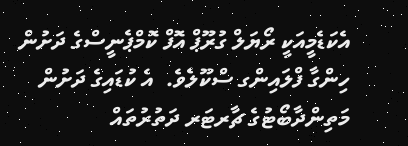އެކަޑެމީއަކީ ރޯޔަލް ގުރޫޕް އޮފް ކޮމްޕެނީސްގެ ދަށުން ހިންގާ ފްލައިންގ ސްކޫލެވެ.  އެ ކުޑައިގެ ދަށުން މަތިންދާބޯޓުގެ ޗާރޓަރ ދަތުރުތައް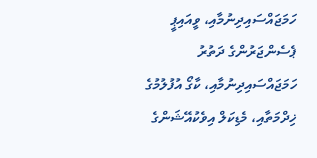ހަމަޖައްސައިދިނުމާއި، ވީއައިޕީ ޕެސެންޖަރުންގެ ދަތުރު ހަމަޖައްސައިދިނުމާއި، ކާގޯ އުފުލުމުގެ ޚިދްމަތާއި، މެޑިކަލް އިވެކުއޭޝަންގެ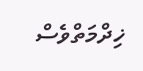ޚިދްމަތްވެސް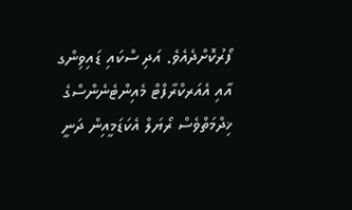ފޯރުކޮށްދެއެވެ. އަދި ސްކައި ޑައިވިންގ އާއި އެއަރކްރާފްޓް މެއިންޓެނެންސްގެ ޚިދްމަތްވެސް ރޯޔަލް އެކަޑަމީއިން ދަނީ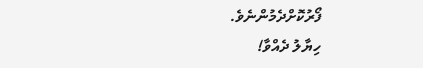ފޯރުކޮށްދެމުންނެވެ.
ހިޔާލު ދެއްވާ!